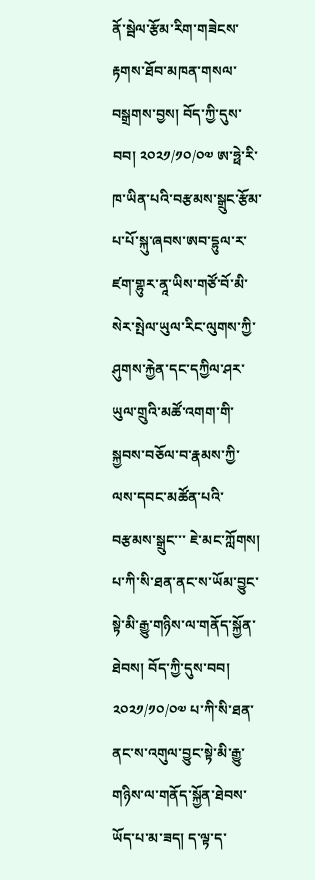ནོ་སྦེལ་རྩོམ་རིག་གཟེངས་རྟགས་ཐོབ་མཁན་གསལ་བསྒྲགས་བྱས། བོད་ཀྱི་དུས་བབ། ༢༠༢༡/༡༠/༠༧ ཨ་ཧྥེ་རི་ཁ་ཡིན་པའི་བརྩམས་སྒྲུང་རྩོམ་པ་པོ་སྐུ་ཞབས་ཨབ་དྷུལ་ར་ཛག་གྷུར་ནཱ་ཡིས་གཙོ་བོ་མི་སེར་སྤེལ་ཡུལ་རིང་ལུགས་ཀྱི་ཤུགས་རྐྱེན་དང་དཀྱིལ་ཤར་ཡུལ་གྲུའི་མཚོ་འགག་གི་སྐྱབས་བཅོལ་བ་རྣམས་ཀྱི་ལས་དབང་མཚོན་པའི་བརྩམས་སྒྲུང་་་ ཇེ་མང་ཀློགས།
པ་ཀི་སི་ཐན་ནང་ས་ཡོམ་བྱུང་སྟེ་མི་རྒྱུ་གཉིས་ལ་གནོད་སྐྱོན་ཐེབས། བོད་ཀྱི་དུས་བབ། ༢༠༢༡/༡༠/༠༧ པ་ཀི་སི་ཐན་ནང་ས་འགུལ་བྱུང་སྟེ་མི་རྒྱུ་གཉིས་ལ་གནོད་སྐྱོན་ཐེབས་ཡོད་པ་མ་ཟད། ད་ལྟ་ད་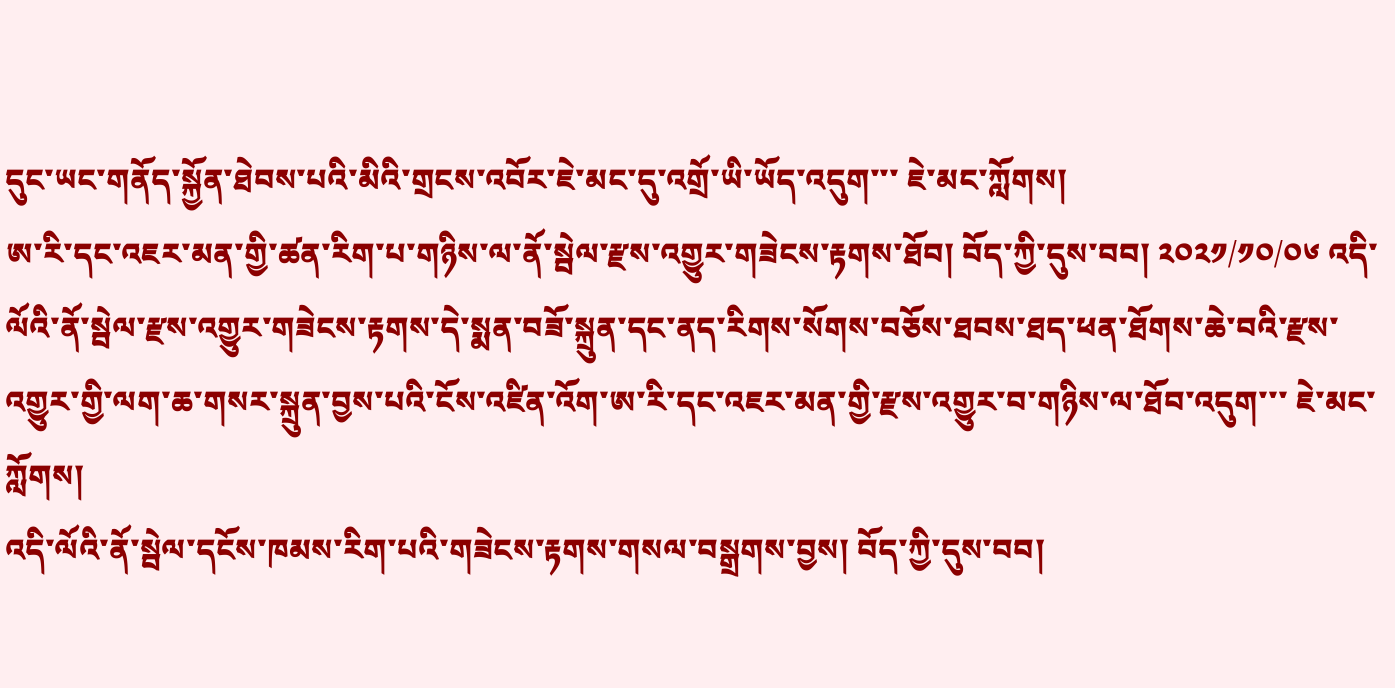དུང་ཡང་གནོད་སྐྱོན་ཐེབས་པའི་མིའི་གྲངས་འབོར་ཇེ་མང་དུ་འགྲོ་ཡི་ཡོད་འདུག་་་ ཇེ་མང་ཀློགས།
ཨ་རི་དང་འཇར་མན་གྱི་ཚན་རིག་པ་གཉིས་ལ་ནོ་སྦེལ་རྫས་འགྱུར་གཟེངས་རྟགས་ཐོབ། བོད་ཀྱི་དུས་བབ། ༢༠༢༡/༡༠/༠༦ འདི་ལོའི་ནོ་སྦེལ་རྫས་འགྱུར་གཟེངས་རྟགས་དེ་སྨན་བཟོ་སྐྲུན་དང་ནད་རིགས་སོགས་བཅོས་ཐབས་ཐད་ཕན་ཐོགས་ཆེ་བའི་རྫས་འགྱུར་གྱི་ལག་ཆ་གསར་སྐྲུན་བྱས་པའི་ངོས་འཛིན་འོག་ཨ་རི་དང་འཇར་མན་གྱི་རྫས་འགྱུར་བ་གཉིས་ལ་ཐོབ་འདུག་་་ ཇེ་མང་ཀློགས།
འདི་ལོའི་ནོ་སྦེལ་དངོས་ཁམས་རིག་པའི་གཟེངས་རྟགས་གསལ་བསྒྲགས་བྱས། བོད་ཀྱི་དུས་བབ།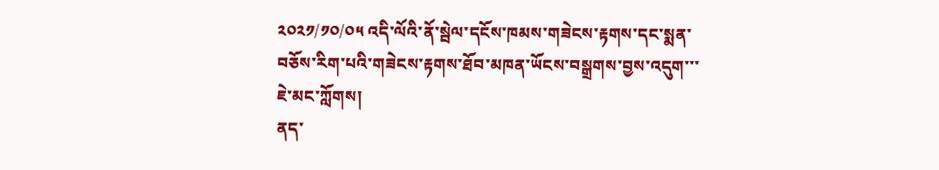༢༠༢༡/༡༠/༠༥ འདི་ལོའི་ནོ་སྦེལ་དངོས་ཁམས་གཟེངས་རྟགས་དང་སྨན་བཅོས་རིག་པའི་གཟེངས་རྟགས་ཐོབ་མཁན་ཡོངས་བསྒྲགས་བྱས་འདུག་་་ ཇེ་མང་ཀློགས།
ནད་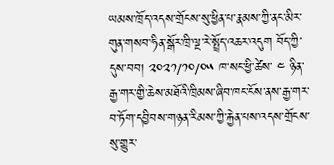ཡམས་ཁྲོད་འདས་གྲོངས་སུ་ཕྱིན་པ་རྣམས་ཀྱི་ནང་མིར་གུན་གསབ་ཧིན་སྒོར་ཁྲི་ལྔ་རེ་སྤྲོད་འཆར་འདུག བོད་ཀྱི་དུས་བབ། ༢༠༢༡/༡༠/༠༥ ཁ་སང་ཕྱི་ཚེས་ ༤ ཉིན་རྒྱ་གར་གྱི་ཆེས་མཐོའི་ཁྲིམས་ཞིབ་ཁང་ངོས་ནས་རྒྱ་གར་བ་ཏོག་དབྱིབས་གཉན་རིམས་ཀྱི་རྐྱེན་པས་འདས་གྲོངས་སུ་གྱུར་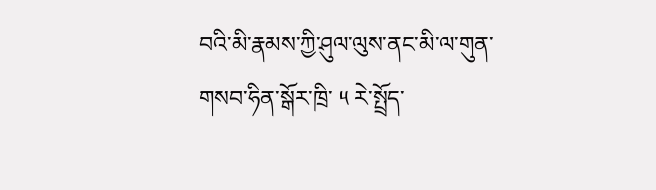བའི་མི་རྣམས་ཀྱི་ཤུལ་ལུས་ནང་མི་ལ་གུན་གསབ་ཧིན་སྒོར་ཁྲི་ ༥ རེ་སྤྲོད་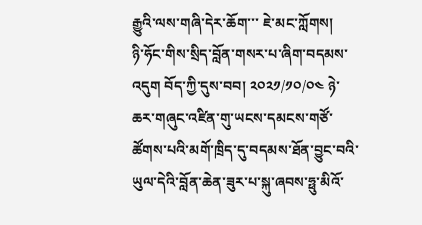རྒྱུའི་ལས་གཞི་དེར་ཆོག་་་ ཇེ་མང་ཀློགས།
ཉི་ཧོང་གིས་སྲིད་བློན་གསར་པ་ཞིག་བདམས་འདུག བོད་ཀྱི་དུས་བབ། ༢༠༢༡/༡༠/༠༤ ཉེ་ཆར་གཞུང་འཛིན་གུ་ཡངས་དམངས་གཙོ་ཚོགས་པའི་མགོ་ཁྲིད་དུ་བདམས་ཐོན་བྱུང་བའི་ཡུལ་དེའི་བློན་ཆེན་ཟུར་པ་སྐུ་ཞབས་ཧྥུ་མིའོ་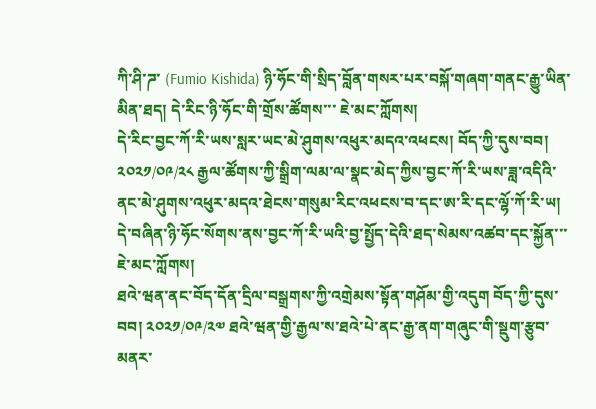ཀི་ཤི་ཌ་ (Fumio Kishida) ཉི་ཧོང་གི་སྲིད་བློན་གསར་པར་བསྐོ་གཞག་གནང་རྒྱུ་ཡིན་མིན་ཐད། དེ་རིང་ཉི་ཧོང་གི་གྲོས་ཚོགས་་་ ཇེ་མང་ཀློགས།
དེ་རིང་བྱང་ཀོ་རི་ཡས་སླར་ཡང་མེ་ཤུགས་འཕུར་མདའ་འཕངས། བོད་ཀྱི་དུས་བབ། ༢༠༢༡/༠༩/༢༨ རྒྱལ་ཚོགས་ཀྱི་སྒྲིག་ལམ་ལ་སྣང་མེད་ཀྱིས་བྱང་ཀོ་རི་ཡས་ཟླ་འདིའི་ནང་མེ་ཤུགས་འཕུར་མདའ་ཐེངས་གསུམ་རིང་འཕངས་བ་དང་ཨ་རི་དང་ལྷོ་ཀོ་རི་ཡ། དེ་བཞིན་ཉི་ཧོང་སོགས་ནས་བྱང་ཀོ་རི་ཡའི་བྱ་སྤྱོད་དེའི་ཐད་སེམས་འཚབ་དང་སྐྱོན་་་ ཇེ་མང་ཀློགས།
ཐའེ་ཝན་ནང་བོད་དོན་དྲིལ་བསྒྲགས་ཀྱི་འགྲེམས་སྟོན་གཤོམ་གྱི་འདུག བོད་ཀྱི་དུས་བབ། ༢༠༢༡/༠༩/༢༧ ཐའེ་ཝན་གྱི་རྒྱལ་ས་ཐའེ་པེ་ནང་རྒྱ་ནག་གཞུང་གི་སྡུག་རྩུབ་མནར་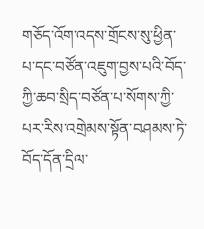གཅོད་འོག་འདས་གྲོངས་སུ་ཕྱིན་པ་དང་བཙོན་འཇུག་བྱས་པའི་བོད་ཀྱི་ཆབ་སྲིད་བཙོན་པ་སོགས་ཀྱི་པར་རིས་འགྲེམས་སྟོན་བཤམས་ཏེ་བོད་དོན་དྲིལ་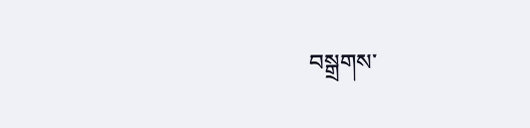བསྒྲགས་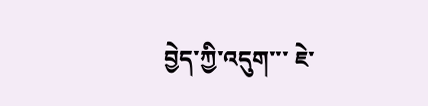བྱེད་ཀྱི་འདུག་་་ ཇེ་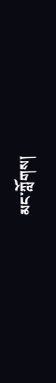མང་ཀློགས།